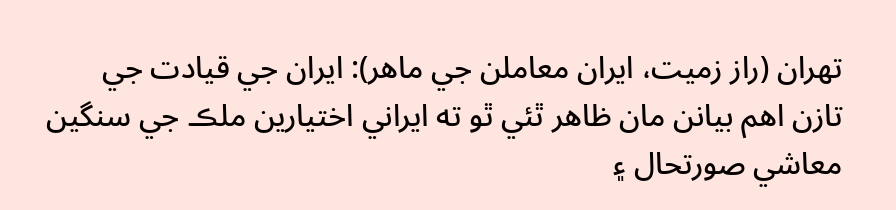تهران (راز زميت، ايران معاملن جي ماهر): ايران جي قيادت جي تازن اهم بيانن مان ظاهر ٿئي ٿو ته ايراني اختيارين ملڪ جي سنگين معاشي صورتحال ۽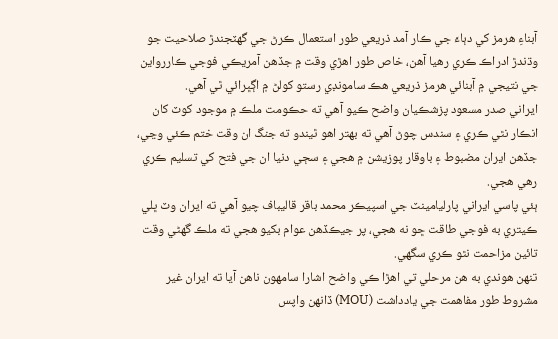آبناءِ هرمز کي دٻاءَ جي ڪار آمد ذريعي طور استعمال ڪرڻ جي گهٽجندڙ صلاحيت جو وڌندڙ ادراڪ ڪري رهيا آهن، خاص طور اهڙي وقت ۾ جڏهن آمريڪي فوجي ڪاررواين جي نتيجي ۾ آبنائي هرمز ذريعي هڪ سامونڊي رستو کولڻ ۾ اڳڀرائي ٿي آهي.
ايراني صدر مسعود پزشڪيان واضح ڪيو آهي ته حڪومت ملڪ ۾ موجود کوٽ کان انڪار نٿي ڪري ۽ سندس چوڻ آهي ته بهتر اهو ٿيندو ته جنگ ان وقت ختم ڪئي وڃي، جڏهن ايران مضبوط ۽ باوقار پوزيشن ۾ هجي ۽ سڄي دنيا ان جي فتح کي تسليم ڪري رهي هجي.
ٻئي پاسي ايراني پارليامينٽ جي اسپيڪر محمد باقر قاليباف چيو آهي ته ايران وٽ ڀلي ڪيتري به فوجي طاقت ڇو نه هجي، پر جيڪڏهن عوام بکيو هجي ته ملڪ گهڻي وقت تائين مزاحمت نٿو ڪري سگهي.
تنهن هوندي به هن مرحلي تي اهڙا ڪي واضح اشارا سامهون ناهن آيا ته ايران غير مشروط طور مفاهمت جي يادداشت (MOU) ڏانهن واپس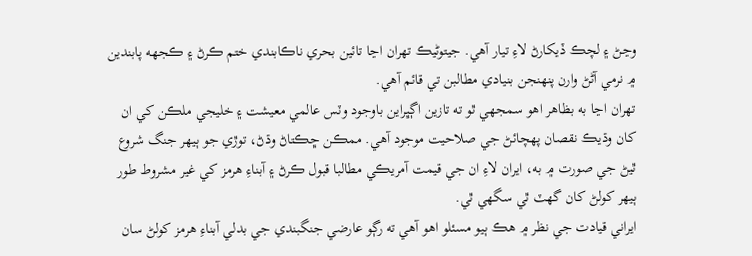وڃڻ ۽ لچڪ ڏيکارڻ لاءِ تيار آهي. جيتوڻيڪ تهران اڃا تائين بحري ناڪابندي ختم ڪرڻ ۽ ڪجهه پابندين ۾ نرمي آڻڻ وارن پنهنجن بنيادي مطالبن تي قائم آهي.
تهران اڃا به بظاهر اهو سمجهي ٿو ته تازين اڳڀراين باوجود وٽس عالمي معيشت ۽ خليجي ملڪن کي ان کان وڌيڪ نقصان پهچائڻ جي صلاحيت موجود آهي. ممڪن ڇڪتاڻ وڌڻ، توڙي جو ٻيهر جنگ شروع ٿيڻ جي صورت ۾ به، ايران لاءِ ان جي قيمت آمريڪي مطالبا قبول ڪرڻ ۽ آبناءِ هرمز کي غير مشروط طور ٻيهر کولڻ کان گهٽ ٿي سگهي ٿي.
ايراني قيادت جي نظر ۾ هڪ ٻيو مسئلو اهو آهي ته رڳو عارضي جنگبندي جي بدلي آبناءِ هرمز کولڻ سان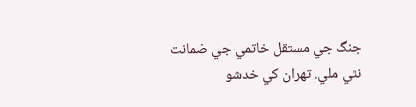جنگ جي مستقل خاتمي جي ضمانت نٿي ملي. تهران کي خدشو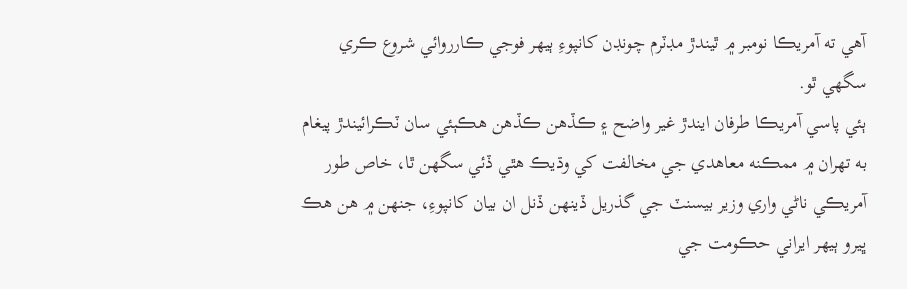آهي ته آمريڪا نومبر ۾ ٿيندڙ مڊٽرم چونڊن کانپوءِ ٻيهر فوجي ڪارروائي شروع ڪري سگهي ٿو.
ٻئي پاسي آمريڪا طرفان ايندڙ غير واضح ۽ ڪڏهن ڪڏهن هڪٻئي سان ٽڪرائيندڙ پيغام به تهران ۾ ممڪنه معاهدي جي مخالفت کي وڌيڪ هٿي ڏئي سگهن ٿا، خاص طور آمريڪي ناڻي واري وزير بيسنٽ جي گذريل ڏينهن ڏنل ان بيان کانپوءِ، جنهن ۾ هن هڪ ڀيرو ٻيهر ايراني حڪومت جي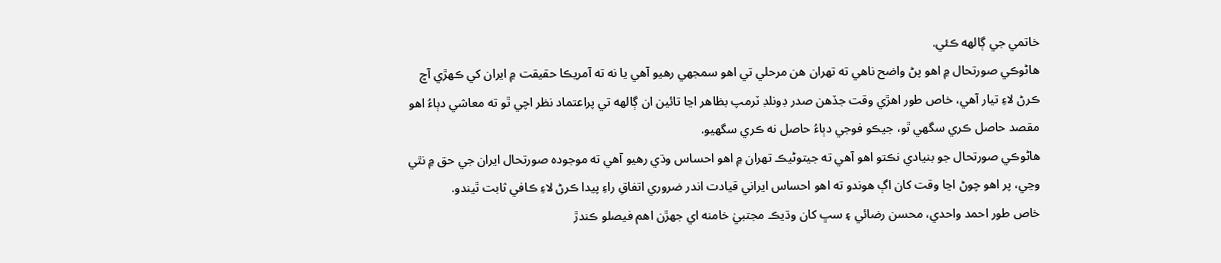خاتمي جي ڳالهه ڪئي.
هاڻوڪي صورتحال ۾ اهو پڻ واضح ناهي ته تهران هن مرحلي تي اهو سمجهي رهيو آهي يا نه ته آمريڪا حقيقت ۾ ايران کي ڪهڙي آڇ ڪرڻ لاءِ تيار آهي، خاص طور اهڙي وقت جڏهن صدر ڊونلڊ ٽرمپ بظاهر اڃا تائين ان ڳالهه تي پراعتماد نظر اچي ٿو ته معاشي دٻاءُ اهو مقصد حاصل ڪري سگهي ٿو، جيڪو فوجي دٻاءُ حاصل نه ڪري سگهيو.
هاڻوڪي صورتحال جو بنيادي نڪتو اهو آهي ته جيتوڻيڪ تهران ۾ اهو احساس وڌي رهيو آهي ته موجوده صورتحال ايران جي حق ۾ نٿي وڃي، پر اهو چوڻ اڃا وقت کان اڳ هوندو ته اهو احساس ايراني قيادت اندر ضروري اتفاقِ راءِ پيدا ڪرڻ لاءِ ڪافي ثابت ٿيندو.
خاص طور احمد واحدي، محسن رضائي ۽ سڀ کان وڌيڪ مجتبيٰ خامنه اي جهڙن اهم فيصلو ڪندڙ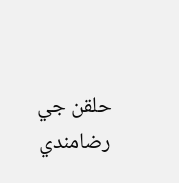حلقن جي رضامندي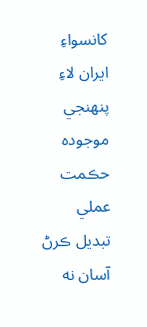کانسواءِ ايران لاءِ پنهنجي موجوده حڪمت عملي تبديل ڪرڻ آسان نه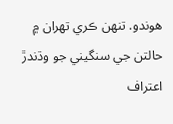هوندو. تنهن ڪري تهران ۾ حالتن جي سنگيني جو وڌندڙ اعتراف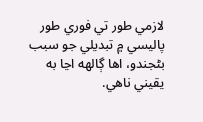لازمي طور تي فوري طور پاليسي ۾ تبديلي جو سبب بڻجندو، اها ڳالهه اڃا به يقيني ناهي.